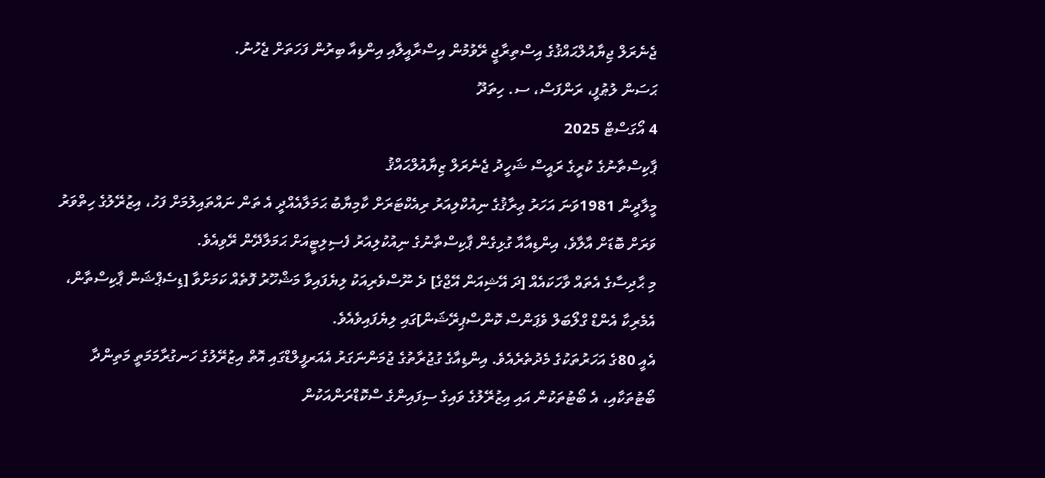ޖެނެރަލް ޖިޔާއުލްޙައްޤުގެ އިސްތިރާޖީ ރޭވުމުން އިސްރާއީލާއި އިންޑިއާ ބިރުން ފަހަތަށް ޖެހުނު.
ޙަސަން ލުޠުފީ، ރަންފަސް، ސ. ހިތަދޫ
4 އޯގަސްޓް 2025
ޕާކިސްތާނުގެ ކުރީގެ ރައީސް ޝަހީދު ޖެނެރަލް ޒިޔާއުލްޙައްޤު
މީލާދީން 1981ވަނަ އަހަރު ޢިރާޤުގެ ނިއުކްލިއަރު ރިއެކްޓަރަށް ކާމިޔާބު ޙަމަލާއެއްދީ އެ ތަން ނައްތައިލުމަށް ފަހު، އިޒުރޭލުގެ ހިތްވަރު ވަރަށް ބޮޑަށް އާލާވެ، އިންޑިއާއާ ގުޅިގެން ޕާކިސްތާނުގެ ނިއުކުލިއަރު ފެސިލިޓީއަށް ޙަމަލާދޭން ރޭވިއެވެ.
މި ޙާދިސާގެ އެތައް ވާހަކައެއް [ދަ އޭޝިއަން އޭޖްގެ] ދެ ނޫސްވެރިއަކު ލިޔެފައިވާ މަޝްހޫރު ފޮތެއް ކަމަށްވާ [ޑިސެޕްޝަން ޕާކިސްތާން، އެމެރިކާ އެންޑް ގްލޯބަލް ވެޕަންސް ކޮންސްޕިރޭޝަން]ގައި ލިޔެފައިވެއެވެ.
އެއީ 80ގެ އަހަރުތަކުގެ މެދުތެރެއެވެ. އިންޑިއާގެ ގުޖުރާތުގެ ޖުމަންނަގަރު އެއަރފީލްޑްގައި އޮތް އިޒުރޭލުގެ ހަނގުރާމަމަތީ މަތިންދާ ބޯޓުތަކާއި، އެ ބޯޓުތަކުން އައި އިޒުރޭލުގެ ވައިގެ ސިފައިންގެ ސްކޮޑްރަންއަކުން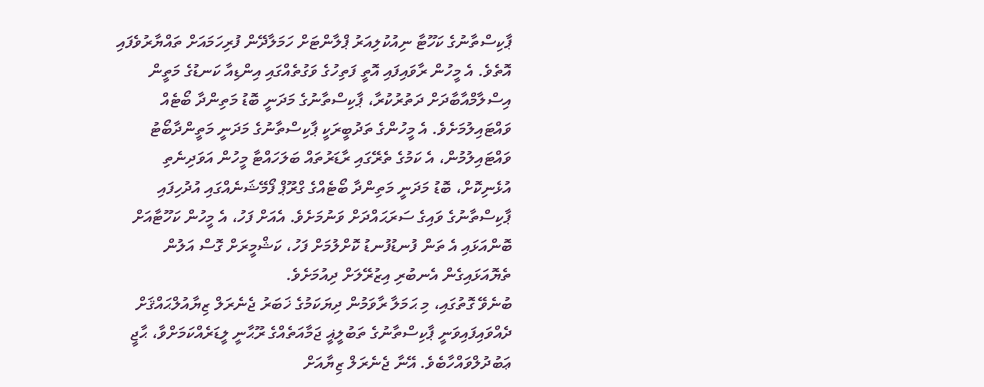ޕާކިސްތާނުގެ ކަހޫޓާ ނިއުކުލިއަރު ޕްލާންޓަށް ހަމަލާދޭން ފުރިހަމައަށް ތައްޔާރުވެފައި އޮތެވެ. އެ މީހުން ރާވައިފައި އޮތީ ފަތިހުގެ ވަގުތެއްގައި އިންޑިއާ ކަނޑުގެ މަތީން އިސްލާމްއާބާދަށް ދަތުރުކުރާ، ޕާކިސްތާނުގެ މަދަނީ ބޮޑު މަތިންދާ ބޯޓެއް ވައްޓައިލުމަށެވެ. އެ މީހުންގެ ތަދުބީރަކީ ޕާކިސްތާނުގެ މަދަނީ މަތީންދާބޯޓު ވައްޓައިލުމުން، އެ ކަމުގެ ތެރޭގައި ރާޑަރުތައް ބަލަހައްޓާ މީހުން އަވަދިނެތި އުޅެނިކޮށް، ބޮޑު މަދަނީ މަތިންދާ ބޯޓެއްގެ ގްރޫޕް ފޯމޭޝަނެއްގައި އުދުހިފައި ޕާކިސްތާނުގެ ވައިގެ ސަރަޙައްދަށް ވަނުމަށެވެ. އެއަށް ފަހު، އެ މީހުން ކަހޫޓާއަށް ބޮންއަޅައި އެ ތަން ފުނޑުފުނޑު ކޮށްލުމަށް ފަހު، ކަޝްމީރަށް ގޮސް އަލުން ތެޔޮއަޅައިގެން އެނބުރި އިޒުރޭލަށް ދިއުމަށެވެ.
ބުނެވޭ ގޮތުގައި، މި ޙަމަލާ ރާވަމުން ދިޔަކަމުގެ ޚަބަރު ޖެނެރަލް ޒިޔާއުލްޙައްޤަށް ދެއްވައިފައިވަނީ ޕާކިސްތާނުގެ ތަބުލީޣީ ޖަމާއަތެއްގެ ރޫޙާނީ ލީޑަރެއްކަމަށްވާ، ޙާޖީ ޢަބުދުލްވައްހާބެވެ. އޭނާ ޖެނެރަލް ޒިޔާއަށް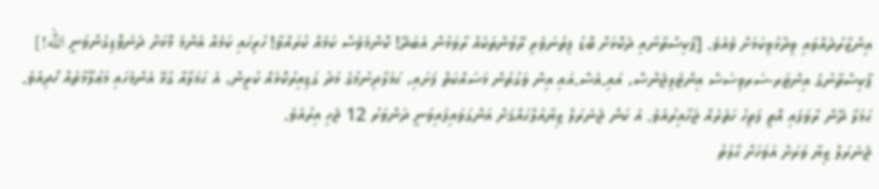އިންޒާރުދެއްވައި ވިދާޅުވިކަމަށް ވެއެވެ. [ޕާކިސްތާނާއި ދެކޮޅަށް ބޮޑު ފިތުނަވެރި ރޭވުންތަކެއް ރާވަމުން އެބަދޭ! ކޮންމެވެސް ކަމެއް ކުރައްވާ! ހުރިހައި ކަމެއް އެންމެ މޮޅަށް ދެނެވޮޑިގެންވަނީ الله!]
ޕާކިސްތާނުގެ އިންޓަރ-ސަރވިސަސް އިންޓެލިޖެންސް، އައި.އެސް.އައި އިން ވަގުތުން މަސައްކަތް ފަށައި، ޙަމަލާދިނުމުގެ މަދު ގަޑިއިރުކޮޅެއް ކުރީން، އެ ޙަމަލާއާ ގުޅޭ އެންމެހައި މަޢުލޫމާތެއް ހޯދިއެވެ. ޙަމަލާ ދޭން ރާވަފައި އޮތީ ފަތިހު ހަތެރެއް ޖަހާއިރުއެވެ. އެ ކަން ޖެނެރަލް ޒިޔާއުލްޙައްޤަށް އަންގަވައިފައިވަނީ ދަންވަރު 12 ޖެހި އިރުއެވެ.
ޖެނެރަލް ޒިޔާ ވަރަށް އަވަހަށް ޙާލަތު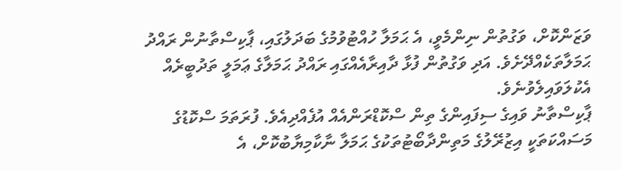ވަޒަންކޮށް، ވަގުތުން ނިންމެވީ، އެ ޙަމަލާ ހުއްޓުވުމުގެ ބަދަލުގައި، ޕާކިސްތާނުން ރައްދު ޙަމަލާތަކެއްދޭށެވެ. އަދި ވަގުތުން ފުޅާ ދާއިރާއެއްގައި ރައްދު ޙަމަލާގެ ޢަމަލީ ތަދުބީރެއް އެކުލަވައިލެވުނެވެ.
ޕާކިސްތާނު ވައިގެ ސިފައިންގެ ތިން ސްކޮޑްރަންއެއް އުފެއްދިއެވެ. ފުރަތަމަ ސްކޮޑުގެ މަސައްކަތަކީ އިޒުރޭލުގެ މަތިންދާބޯޓުތަކުގެ ޙަމަލާ ނާކާމިޔާބުކޮށް، އެ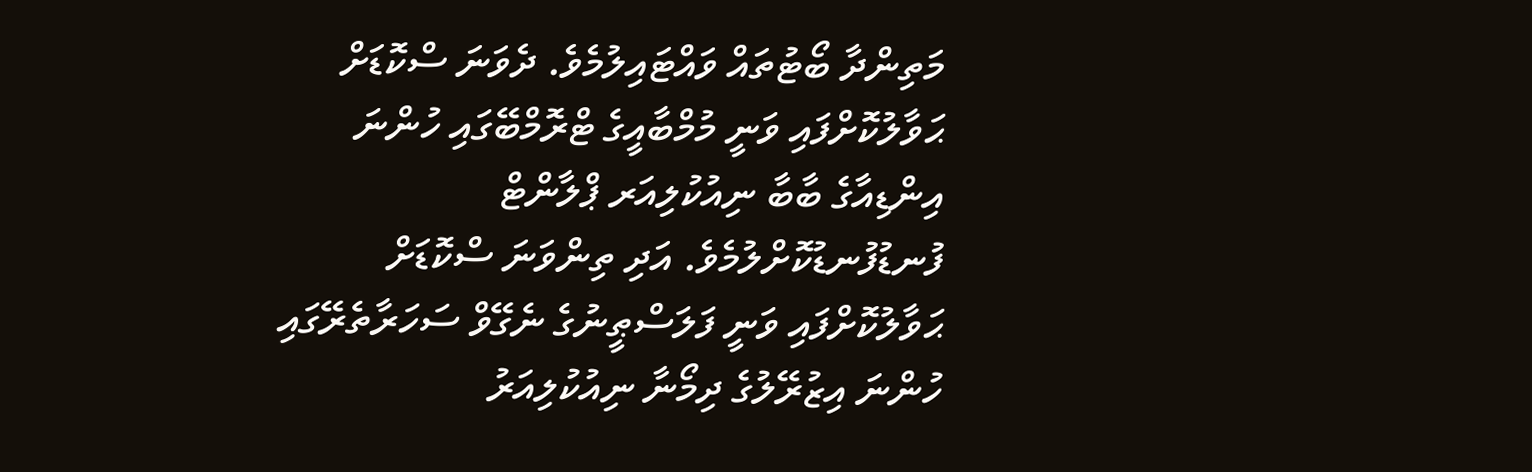މަތިންދާ ބޯޓުތައް ވައްޓައިލުމެވެ. ދެވަނަ ސްކޮޑަށް ޙަވާލުކޮށްފައި ވަނީ މުމްބާއީގެ ޓްރޮމްބޭގައި ހުންނަ އިންޑިއާގެ ބާބާ ނިއުކުލިއަރ ޕްލާންޓް ފުނޑުފުނޑުކޮށްލުމެވެ. އަދި ތިންވަނަ ސްކޮޑަށް ޙަވާލުކޮށްފައި ވަނީ ފަލަސްޠީނުގެ ނެގޭވް ސަހަރާތެރޭގައި ހުންނަ އިޒުރޭލުގެ ދިމޯނާ ނިއުކުލިއަރު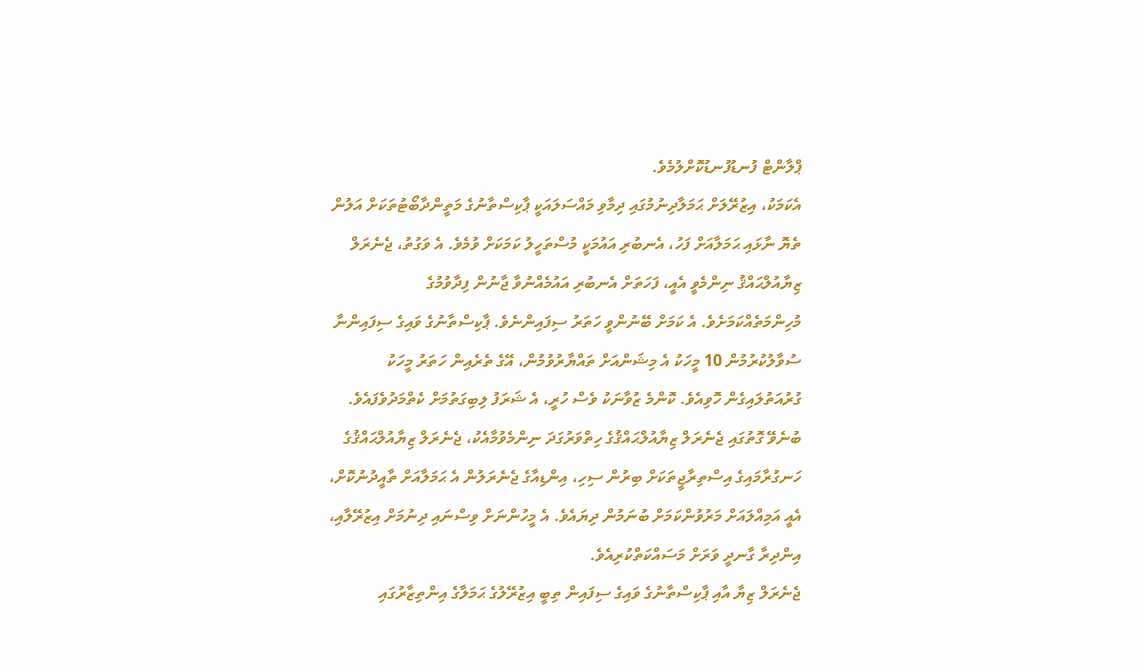ޕްލާންޓް ފުނޑުފުނޑުކޮށްލުމެވެ.
އެކަމަކު، އިޒުރޭލަށް ޙަމަލާދިނުމުގައި ދިމާވި މައްސަލައަކީ ޕާކިސްތާނުގެ މަތީންދާބޯޓުތަކަށް އަލުން ތެޔޮ ނާޅައި ޙަމަލާއަށް ފަހު، އެނބުރި އައުމަކީ މުސްތަހީލު ކަމަކަށް ވުމެވެ. އެ ވަގުތު، ޖެނެރަލް ޒިޔާއުލްޙައްޤު ނިންމެވީ އެއީ، ފަހަތަށް އެނބުރި އައުމެއްނުވާ ޖާނުން ފިދާވުމުގެ މުހިންމަތެއްކަމަށެވެ. އެ ކަމަށް ބޭނުންވީ ހަތަރު ސިފައިންނެވެ. ޕާކިސްތާނުގެ ވައިގެ ސިފައިންނާ ސުވާލުކުރުމުން 10 މީހަކު އެ މިޝަންއަށް ތައްޔާރުވުމުން، އޭގެ ތެރެއިން ހަތަރު މީހަކު ގުރުއަތުލައިގެން ހޮވިއެވެ. ކޮންމެ ޒުވާނަކު ވެސް ހުރީ، އެ ޝަރަފު ލިބިގަތުމަށް ކެތްމަދުވެފައެވެ.
ބުނެވޭ ގޮތުގައި ޖެނެރަލް ޒިޔާއުލްޙައްޤުގެ ހިތްވަރުގަދަ ނިންމެވުމާއެކު، ޖެނެރަލް ޒިޔާއުލްޙައްޤުގެ ހަނގުރާމައިގެ އިސްތިރާޖީތަކަށް ބިރުން ސިހި، އިންޑިއާގެ ޖެނެރަލުން އެ ޙަމަލާއަށް ތާއީދުނުކޮށް، އެއީ އަމިއްލައަށް މަރުވުންކަމަށް ބުނަމުން ދިޔައެވެ. އެ މީހުންނަށް ވިސްނައި ދިނުމަށް އިޒުރޭލާއި، އިންދިރާ ގާނދީ ވަރަށް މަސައްކަތްކުރިއެވެ.
ޖެނެރަލް ޒިޔާ އާއި ޕާކިސްތާނުގެ ވައިގެ ސިފައިން ތިބީ އިޒުރޭލުގެ ޙަމަލާގެ އިންތިޒާރުގައި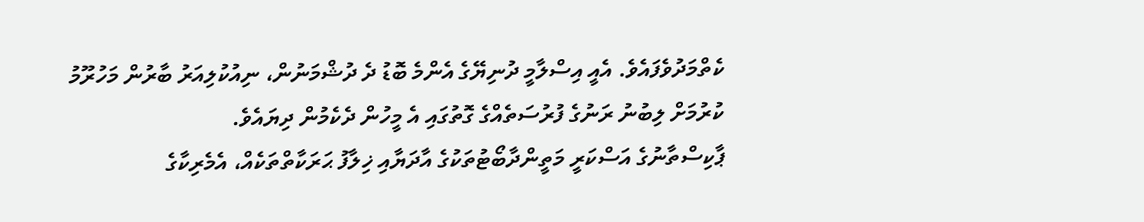ކެތްމަދުވެފައެވެ. އެއީ އިސްލާމީ ދުނިޔޭގެ އެންމެ ބޮޑު ދެ ދުޝްމަނުން، ނިއުކުލިއަރު ބާރުން މަހުރޫމު ކުރުމަށް ލިބުނު ރަނުގެ ފުރުސަތެއްގެ ގޮތުގައި އެ މީހުން ދެކެމުން ދިޔައެވެ.
ޕާކިސްތާނުގެ އަސްކަރީ މަތީންދާބޯޓުތަކުގެ އާދަޔާއި ޚިލާފު ޙަރަކާތްތަކެއް، އެމެރިކާގެ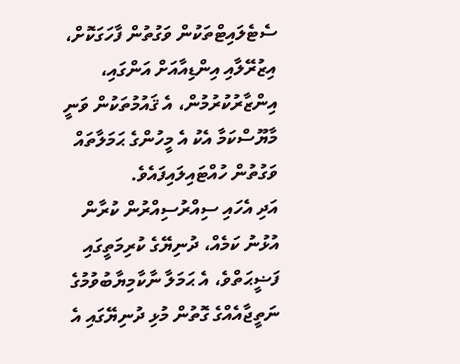ސެޓެލައިޓްތަކުން ވަގުތުން ފާހަގަކޮށް، އިޒުރޭލާއި އިންޑިއާއަށް އަންގައި، އިންޒާރުކުރުމުން، އެ ޤައުމުތަކުން ވަނީ މާޔޫސްކަމާ އެކު އެ މީހުންގެ ޙަމަލާތައް ވަގުތުން ހުއްޓައިލައިފައެވެ.
އަދި އެހައި ސިއްރުސިއްރުން ކުރާން އުޅުނު ކަމެއް، ދުނިޔޭގެ ކުރިމަތީގައި ފަޟީޙަތްވެ، އެ ޙަމަލާ ނާކާމިޔާބުވުމުގެ ނަތީޖާއެއްގެ ގޮތުން މުޅި ދުނިޔޭގައި އެ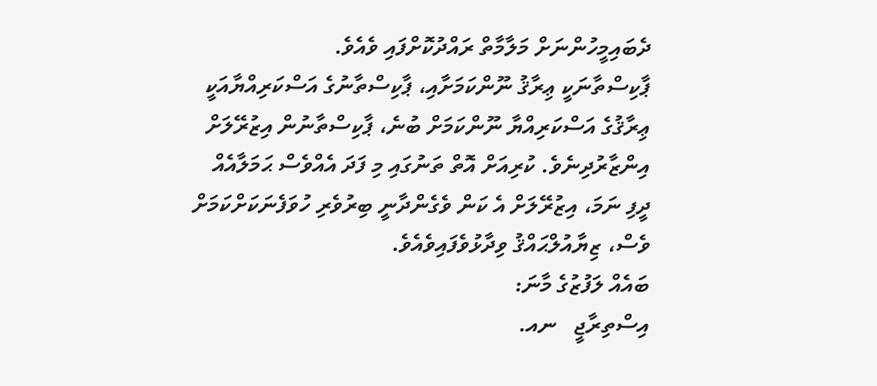ދެބައިމީހުންނަށް މަލާމާތް ރައްދުކޮށްފައި ވެއެވެ.
ޕާކިސްތާނަކީ ޢިރާޤު ނޫންކަމަށާއި، ޕާކިސްތާނުގެ އަސްކަރިއްޔާއަކީ ޢިރާޤުގެ އަސްކަރިއްޔާ ނޫންކަމަށް ބުނެ، ޕާކިސްތާނުން އިޒުރޭލަށް އިންޒާރުދިނެވެ. ކުރިއަށް އޮތް ތަނުގައި މި ފަދަ އެއްވެސް ޙަމަލާއެއް ދީފި ނަމަ، އިޒުރޭލަށް އެ ކަން ވެގެންދާނީ ބިރުވެރި ހުވަފެނަކަށްކަމަށް ވެސް، ޒިޔާއުލްޙައްޤު ވިދާޅުވެފައިވެއެވެ.
ބައެއް ލަފުޒުގެ މާނަ:
އިސްތިރާޖީ   ނއ.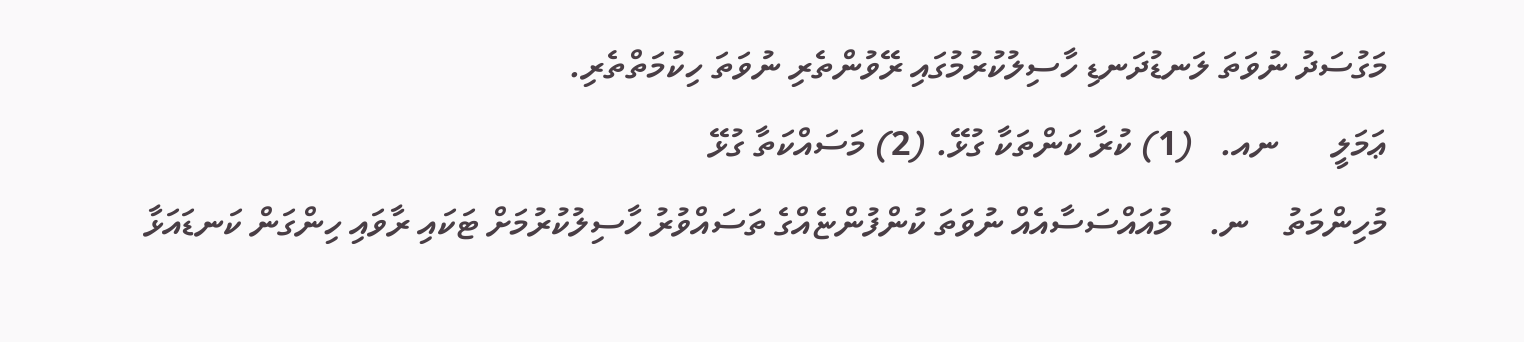މަގުސަދު ނުވަތަ ލަނޑުދަނޑި ހާސިލުކުރުމުގައި ރޭވުންތެރި ނުވަތަ ހިކުމަތްތެރި.
ޢަމަލީ      ނއ.   (1) ކުރާ ކަންތަކާ ގުޅޭ. (2) މަސައްކަތާ ގުޅޭ
މުހިންމަތު    ނ.    މުއައްސަސާއެއް ނުވަތަ ކުންފުންޏެއްގެ ތަސައްވުރު ހާސިލުކުރުމަށް ޓަކައި ރާވައި ހިންގަން ކަނޑައަޅާ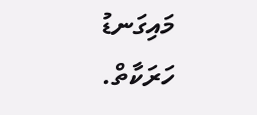މައިގަނޑު ހަރަކާތް.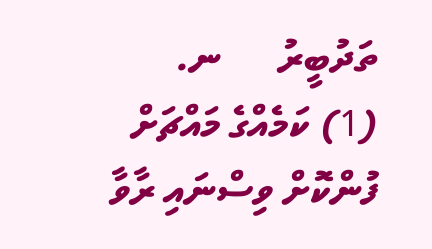ތަދުބީރު      ނ.    (1) ކަމެއްގެ މައްޗަށް ފުންކޮށް ވިސްނައި ރާވާ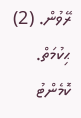ރޭވުން. (2) ޙިކުމަތް.
ކޮމެންޓު